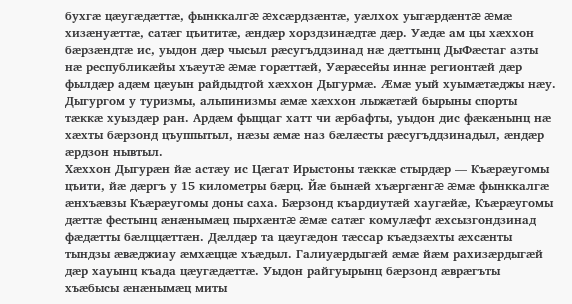бухгæ цæугæдæттæ, фынккалгæ æхсæрдзæнтæ, уæлхох уыгæрдæнтæ æмæ хизæнуæттæ, сатæг цъититæ, æндæр хорздзинæдтæ дæр. Уæдæ ам цы хæххон бæрзæндтæ ис, уыдон дæр чысыл рæсугъддзинад нæ дæттынц ДыФæстаг азты нæ республикæйы хъæутæ æмæ горæттæй, Уæрæсейы иннæ регионтæй дæр фылдæр адæм цæуын райдыдтой хæххон Дыгурмæ. Æмæ уый хуымæтæджы нæу. Дыгургом у туризмы, альпинизмы æмæ хæххон лыжæтæй бырыны спорты тæккæ хуыздæр ран. Ардæм фыццаг хатт чи æрбафты, уыдон дис фæкæнынц нæ хæхты бæрзонд цъуппытыл, нæзы æмæ наз бæлæсты рæсугъддзинадыл, æндæр æрдзон нывтыл.
Хæххон Дыгурæн йæ астæу ис Цæгат Ирыстоны тæккæ стырдæр — Къæрæугомы цъити, йæ дæргъ у 15 километры бæрц. Йæ бынæй хъæргæнгæ æмæ фынккалгæ æнхъæвзы Къæрæугомы доны саха. Бæрзонд къардиутæй хаугæйæ, Къæрæугомы дæттæ фестынц æнæнымæц пырхæнтæ æмæ сатæг комулæфт æхсызгондзинад фæдæтты бæлццæттæн. Дæлдæр та цæугæдон тæссар къæдзæхты æхсæнты тындзы æвæджиау æмхæццæ хъæдыл. Галиуæрдыгæй æмæ йæм рахизæрдыгæй дæр хауынц къада цæугæдæттæ. Уыдон райгуырынц бæрзонд æврæгъты хъæбысы æнæнымæц миты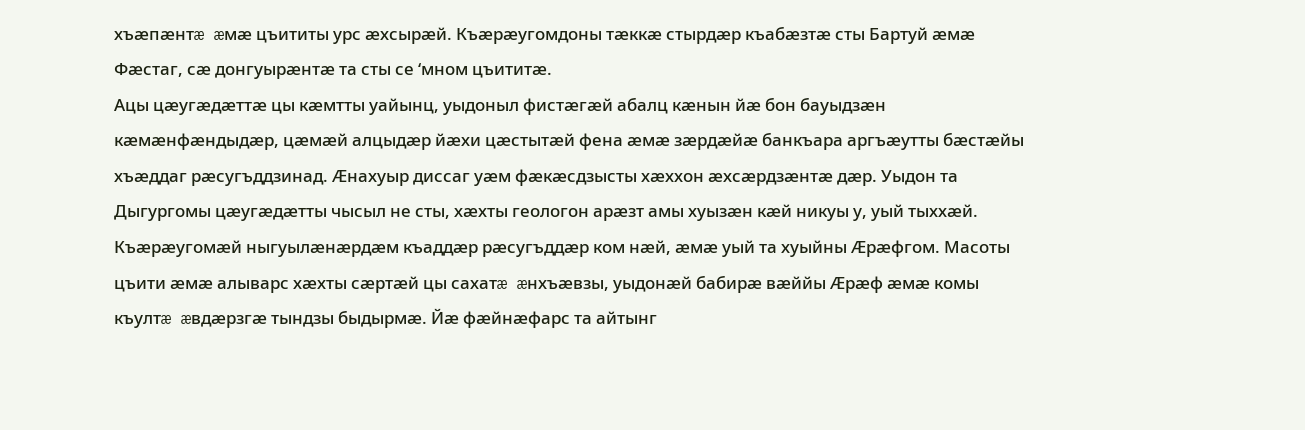хъæпæнтæ æмæ цъититы урс æхсырæй. Къæрæугомдоны тæккæ стырдæр къабæзтæ сты Бартуй æмæ Фæстаг, сæ донгуырæнтæ та сты се ‘мном цъититæ.
Ацы цæугæдæттæ цы кæмтты уайынц, уыдоныл фистæгæй абалц кæнын йæ бон бауыдзæн кæмæнфæндыдæр, цæмæй алцыдæр йæхи цæстытæй фена æмæ зæрдæйæ банкъара аргъæутты бæстæйы хъæддаг рæсугъддзинад. Æнахуыр диссаг уæм фæкæсдзысты хæххон æхсæрдзæнтæ дæр. Уыдон та Дыгургомы цæугæдæтты чысыл не сты, хæхты геологон арæзт амы хуызæн кæй никуы у, уый тыххæй.
Къæрæугомæй ныгуылæнæрдæм къаддæр рæсугъддæр ком нæй, æмæ уый та хуыйны Æрæфгом. Масоты цъити æмæ алыварс хæхты сæртæй цы сахатæ æнхъæвзы, уыдонæй бабирæ вæййы Æрæф æмæ комы къултæ æвдæрзгæ тындзы быдырмæ. Йæ фæйнæфарс та айтынг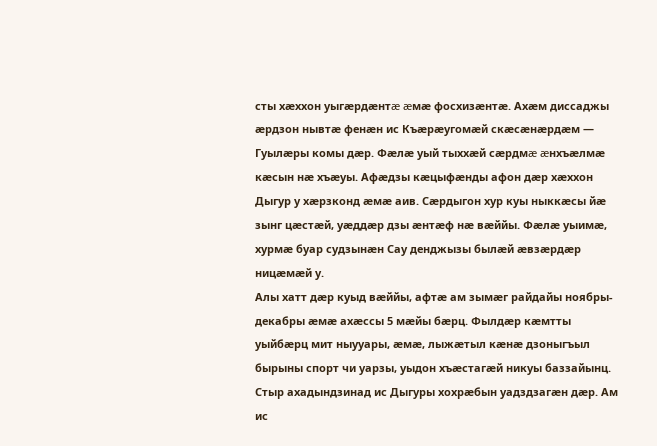сты хæххон уыгæрдæнтæ æмæ фосхизæнтæ. Ахæм диссаджы æрдзон нывтæ фенæн ис Къæрæугомæй скæсæнæрдæм — Гуылæры комы дæр. Фæлæ уый тыххæй сæрдмæ æнхъæлмæ кæсын нæ хъæуы. Афæдзы кæцыфæнды афон дæр хæххон Дыгур у хæрзконд æмæ аив. Сæрдыгон хур куы ныккæсы йæ зынг цæстæй, уæддæр дзы æнтæф нæ вæййы. Фæлæ уыимæ, хурмæ буар судзынæн Сау денджызы былæй æвзæрдæр ницæмæй у.
Алы хатт дæр куыд вæййы, афтæ ам зымæг райдайы ноябры-декабры æмæ ахæссы 5 мæйы бæрц. Фылдæр кæмтты уыйбæрц мит ныууары, æмæ, лыжæтыл кæнæ дзоныгъыл бырыны спорт чи уарзы, уыдон хъæстагæй никуы баззайынц.
Стыр ахадындзинад ис Дыгуры хохрæбын уадздзагæн дæр. Ам ис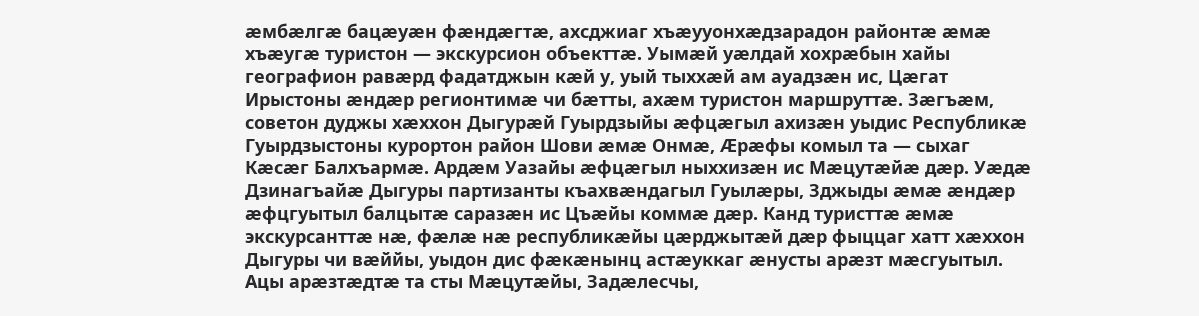æмбæлгæ бацæуæн фæндæгтæ, ахсджиаг хъæууонхæдзарадон районтæ æмæ хъæугæ туристон — экскурсион объекттæ. Уымæй уæлдай хохрæбын хайы географион равæрд фадатджын кæй у, уый тыххæй ам ауадзæн ис, Цæгат Ирыстоны æндæр регионтимæ чи бæтты, ахæм туристон маршруттæ. Зæгъæм, советон дуджы хæххон Дыгурæй Гуырдзыйы æфцæгыл ахизæн уыдис Республикæ Гуырдзыстоны курортон район Шови æмæ Онмæ, Æрæфы комыл та — сыхаг Кæсæг Балхъармæ. Ардæм Уазайы æфцæгыл ныххизæн ис Мæцутæйæ дæр. Уæдæ Дзинагъайæ Дыгуры партизанты къахвæндагыл Гуылæры, Зджыды æмæ æндæр æфцгуытыл балцытæ саразæн ис Цъæйы коммæ дæр. Канд туристтæ æмæ экскурсанттæ нæ, фæлæ нæ республикæйы цæрджытæй дæр фыццаг хатт хæххон Дыгуры чи вæййы, уыдон дис фæкæнынц астæуккаг æнусты арæзт мæсгуытыл. Ацы арæзтæдтæ та сты Мæцутæйы, Задæлесчы,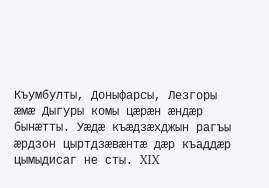Къумбулты, Доныфарсы, Лезгоры æмæ Дыгуры комы цæрæн æндæр бынæтты. Уæдæ къæдзæхджын рагъы æрдзон цыртдзæвæнтæ дæр къаддæр цымыдисаг не сты. XIX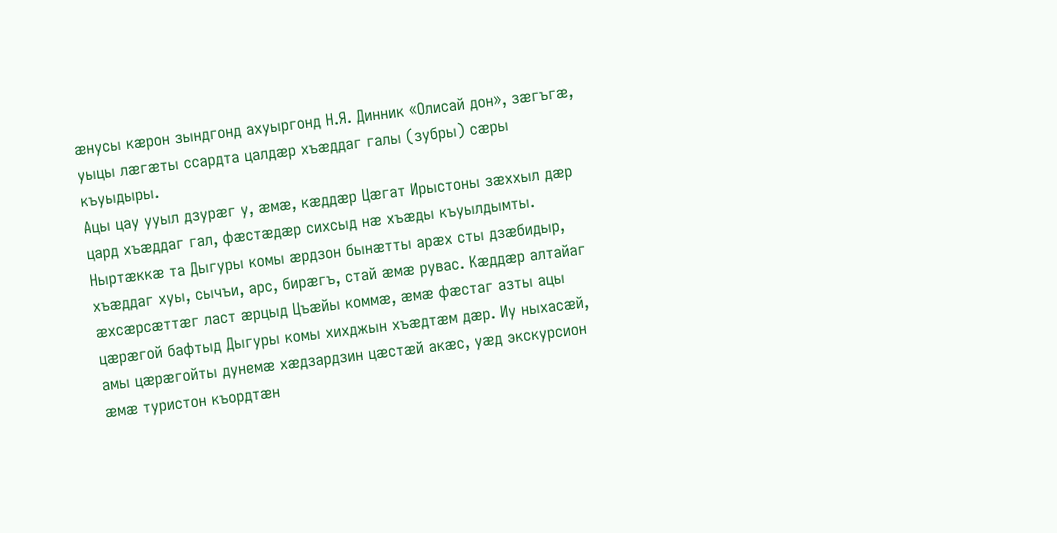æнусы кæрон зындгонд ахуыргонд Н.Я. Динник «Олисай дон», зæгъгæ, уыцы лæгæты ссардта цалдæр хъæддаг галы (зубры) сæры къуыдыры.
Ацы цау ууыл дзурæг у, æмæ, кæддæр Цæгат Ирыстоны зæххыл дæр цард хъæддаг гал, фæстæдæр сихсыд нæ хъæды къуылдымты. Ныртæккæ та Дыгуры комы æрдзон бынæтты арæх сты дзæбидыр, хъæддаг хуы, сычъи, арс, бирæгъ, стай æмæ рувас. Кæддæр алтайаг æхсæрсæттæг ласт æрцыд Цъæйы коммæ, æмæ фæстаг азты ацы цæрæгой бафтыд Дыгуры комы хихджын хъæдтæм дæр. Иу ныхасæй, амы цæрæгойты дунемæ хæдзардзин цæстæй акæс, уæд экскурсион æмæ туристон къордтæн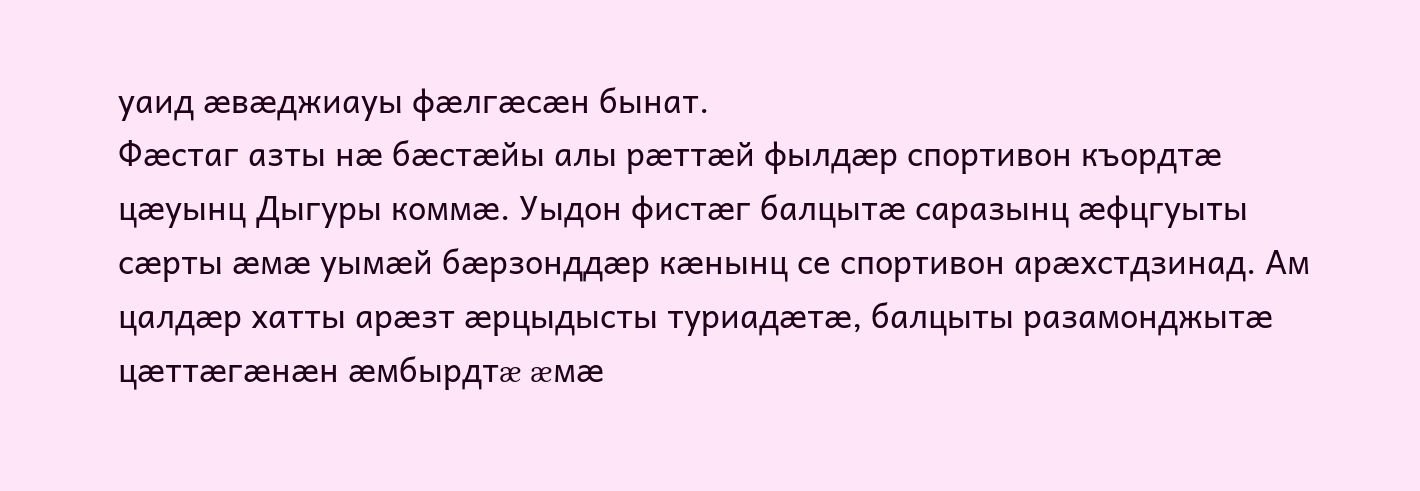уаид æвæджиауы фæлгæсæн бынат.
Фæстаг азты нæ бæстæйы алы рæттæй фылдæр спортивон къордтæ цæуынц Дыгуры коммæ. Уыдон фистæг балцытæ саразынц æфцгуыты сæрты æмæ уымæй бæрзонддæр кæнынц се спортивон арæхстдзинад. Ам цалдæр хатты арæзт æрцыдысты туриадæтæ, балцыты разамонджытæ цæттæгæнæн æмбырдтæ æмæ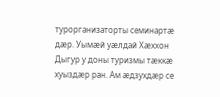турорганизаторты семинартæ дæр. Уымæй уæлдай Хæххон Дыгур у доны туризмы тæккæ хуыздæр ран. Ам æдзухдæр се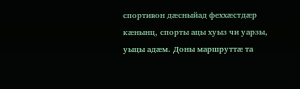спортивон дæсныйад феххæстдæр кæнынц, спорты ацы хуыз чи уарзы, уыцы адæм. Доны маршруттæ та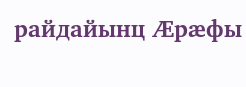райдайынц Æрæфы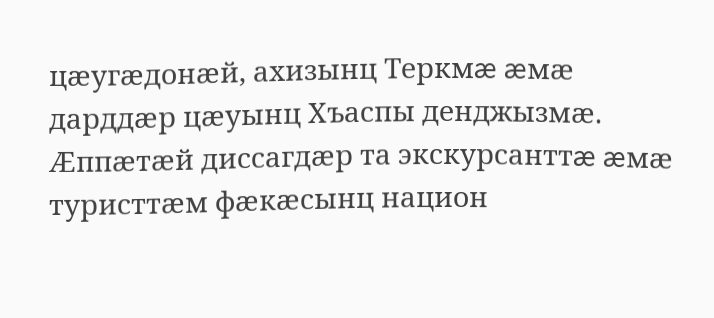цæугæдонæй, ахизынц Теркмæ æмæ дарддæр цæуынц Хъаспы денджызмæ. Æппæтæй диссагдæр та экскурсанттæ æмæ туристтæм фæкæсынц национ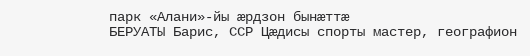парк «Алани»-йы æрдзон бынæттæ
БЕРУАТЫ Барис, ССР Цæдисы спорты мастер, географион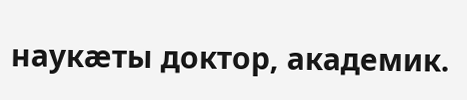наукæты доктор, академик.